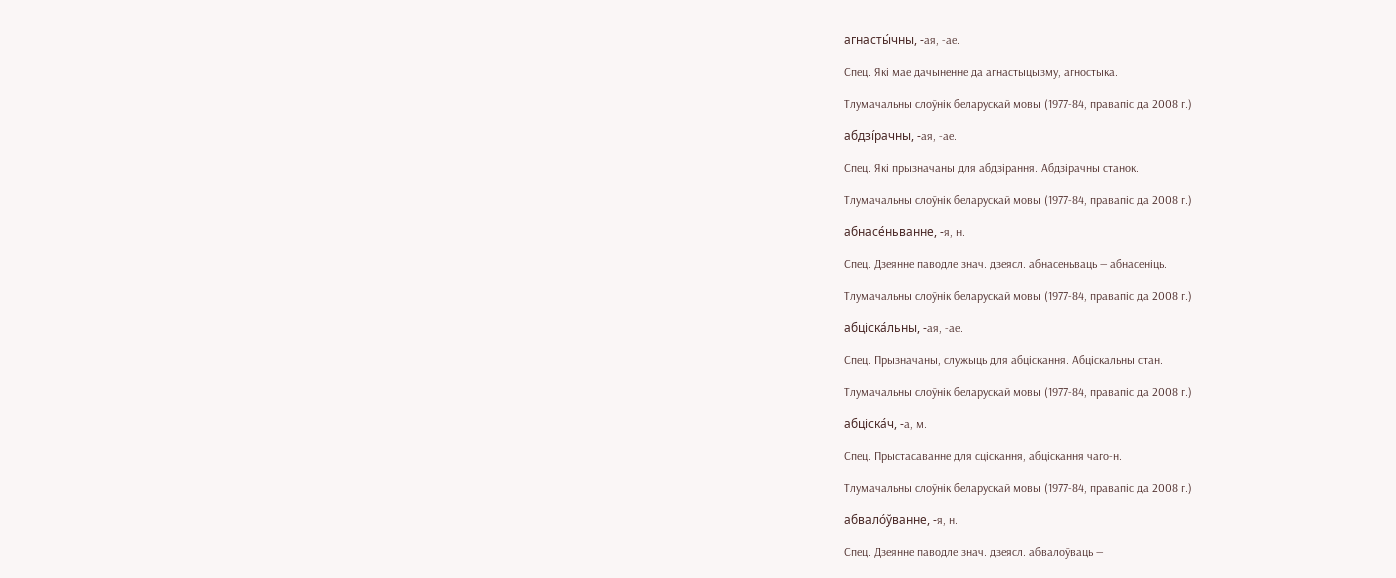агнасты́чны, ‑ая, ‑ае.

Спец. Які мае дачыненне да агнастыцызму, агностыка.

Тлумачальны слоўнік беларускай мовы (1977-84, правапіс да 2008 г.)

абдзі́рачны, ‑ая, ‑ае.

Спец. Які прызначаны для абдзірання. Абдзірачны станок.

Тлумачальны слоўнік беларускай мовы (1977-84, правапіс да 2008 г.)

абнасе́ньванне, ‑я, н.

Спец. Дзеянне паводле знач. дзеясл. абнасеньваць — абнасеніць.

Тлумачальны слоўнік беларускай мовы (1977-84, правапіс да 2008 г.)

абціска́льны, ‑ая, ‑ае.

Спец. Прызначаны, служыць для абціскання. Абціскальны стан.

Тлумачальны слоўнік беларускай мовы (1977-84, правапіс да 2008 г.)

абціска́ч, ‑а, м.

Спец. Прыстасаванне для сціскання, абціскання чаго‑н.

Тлумачальны слоўнік беларускай мовы (1977-84, правапіс да 2008 г.)

абвало́ўванне, ‑я, н.

Спец. Дзеянне паводле знач. дзеясл. абвалоўваць —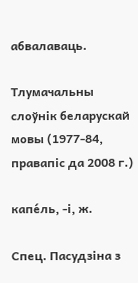абвалаваць.

Тлумачальны слоўнік беларускай мовы (1977-84, правапіс да 2008 г.)

капе́ль, ‑і, ж.

Спец. Пасудзіна з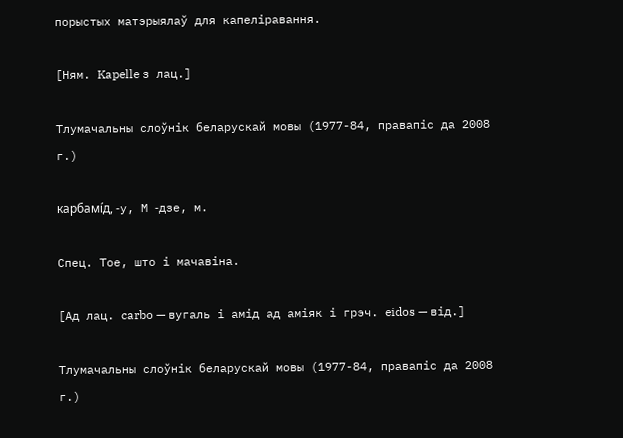порыстых матэрыялаў для капеліравання.

[Ням. Kapelle з лац.]

Тлумачальны слоўнік беларускай мовы (1977-84, правапіс да 2008 г.)

карбамі́д, ‑у, М ‑дзе, м.

Спец. Тое, што і мачавіна.

[Ад лац. carbo — вугаль і амід ад аміяк і грэч. eidos — від.]

Тлумачальны слоўнік беларускай мовы (1977-84, правапіс да 2008 г.)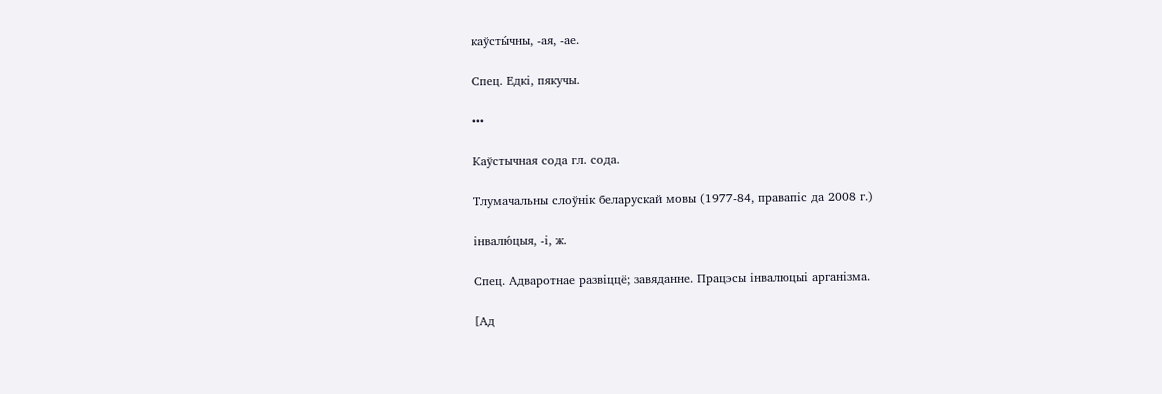каўсты́чны, ‑ая, ‑ае.

Спец. Едкі, пякучы.

•••

Каўстычная сода гл. сода.

Тлумачальны слоўнік беларускай мовы (1977-84, правапіс да 2008 г.)

інвалю́цыя, ‑і, ж.

Спец. Адваротнае развіццё; завяданне. Працэсы інвалюцыі арганізма.

[Ад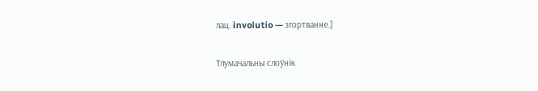лац. involutio — згортванне.]

Тлумачальны слоўнік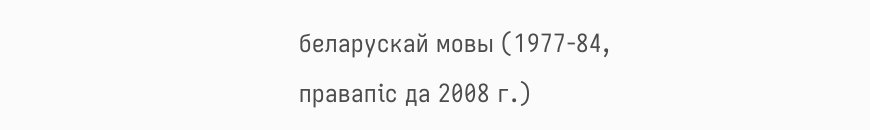беларускай мовы (1977-84, правапіс да 2008 г.)